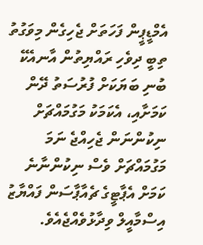އެމްޑީޕީން ފަހަތަށް ޖެހިގެން މިވަގުތު ތިބީ ދިވެހި ރައްޔިތުން އާނއެކޭ ބުނި ބަޔަކަށް ފުރުސަތު ދޭން ކަމަށާއި، އެކަމަކު މަގުމައްޗަށް ނިކުންނަން ޖެހިއްޖެ ނަމަ މަގުމައްޗަށް ވެސް ނިކުންނާނެ ކަމަށް އެޕާޓީގެ ޗެއާޕާސަން ފައްޔާޒު އިސްމާއީލް ވިދާޅުވެއްޖެއެވެ.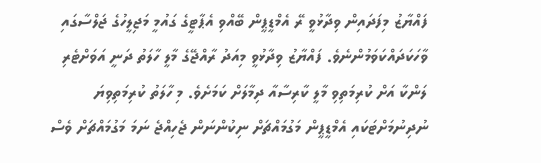ފައްޔާޒު މިފަދައިން ވިދާޅުވީ ރޭ އެމްޑީޕީން ބޭއްވި އެޕާޓީގެ ގައުމީ މަޖިލީހުގެ ޖަލްސާގައި ވާހަކަދައްކަވަމުންނެވެ. ފައްޔާޒު ވިދާޅުވީ މިއަދު ރާއްޖޭގެ މާލީ ހާލަތު ދަނީ އަވަށްޓެރި ލަންކާ އަށް ކުރިމަތިވި މާލީ ކާރިސާއާ ދިމާލަށް ކަމަށެވެ. މި ހާލަތު ކުރިމަތިވިޔަ ނުދިނުމަށްޓަކައި އެމްޑީޕީން މަގުމައްޗަށް ނިކުންނަން ޖެހިއްޖެ ނަމަ މަގުމައްޗަށް ވެސް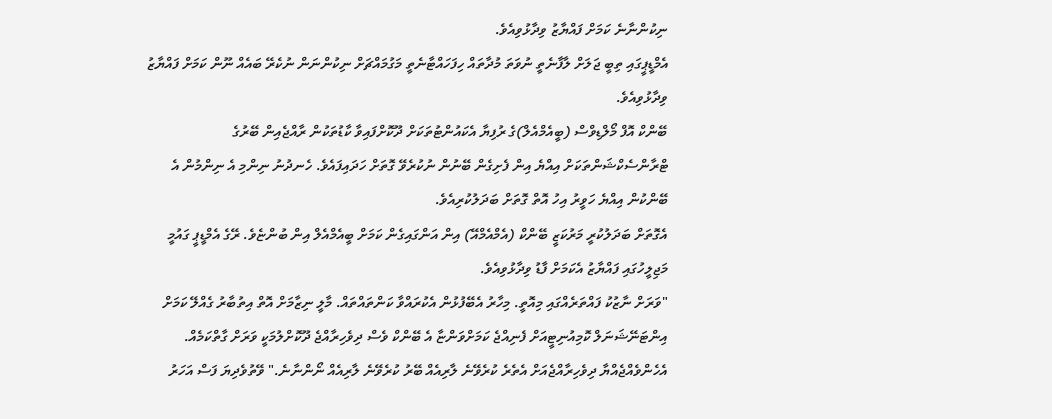ނިކުންނާނެ ކަމަށް ފައްޔާޒު ވިދާޅުވިއެވެ.
އެމްޑީޕީގައި ތިބީ ޖަލަށް ލާފާނެތީ ނުވަތަ މުދާތައް ހިފަހައްޓާނެތީ މަގުމައްޗަށް ނިކުންނަން ނުކެރޭ ބައެއް ނޫން ކަމަށް ފައްޔާޒު ވިދާޅުވިއެވެ.
ބޭންކް އޮފް މޯލްޑިވްސް (ބީއެމްއެލް)ގެ ރުފިޔާ އެކައުންޓުތަކަށް ދޫކޮށްފައިވާ ކާޑުތަކުން ރާއްޖެއިން ބޭރުގެ ޓްރާންސެކްޝަންތަކަށް އިއްޔެ އިން ފެށިގެން ބޭނުން ނުކުރެވޭ ގޮތަށް ހަދައިފައެވެ. ހެނދުނު ނިންމި އެ ނިންމުން އެ ބޭންކުން އިއްޔެ ހަވީރު އިހު އޮތް ގޮތަށް ބަދަލުކުރިއެވެ.
އެގޮތަށް ބަދަލުކުރީ މަރުކަޒީ ބޭންކް (އެމްއެމްއޭ) އިން އަންގައިގެން ކަމަށް ބީއެމްއެލް އިން ބުންޏެވެ. ރޭގެ އެމްޑީޕީ ގައުމީ މަޖިލީހުގައި ފައްޔާޒު އެކަމަށް ފާޑު ވިދާޅުވިއެވެ.
"ވަރަށް ނާޒުކު ފައްތަރެއްގައި މިއޮތީ. މިހާރު އެބޭފުޅުން އެކުރައްވާ ކަންތައްތައް. މާލީ ނިޒާމަށް އޮތް އިތުބާރު ގެއްލޭ ކަމަށް އިންޓަނޭޝަނަލް ކޮމިއުނިޓީއަށް ފެނިއްޖެ ކަމަށްވަންޏާ އެ ބޭންކް ވެސް ދިވެހިރާއްޖެ ދޫކޮށްލުމަކީ ވަރަށް ގާތްކަމެއް. އެހެންވެއްޖެއްޔާ ދިވެހިރާއްޖެއަށް އެތެރެ ކުރެވޭނެ ލާރިއެއް ބޭރު ކުރެވޭނެ ލާރިއެއް ނޯންނާނެ." ވޭތުވެދިޔަ ފަސް އަހަރު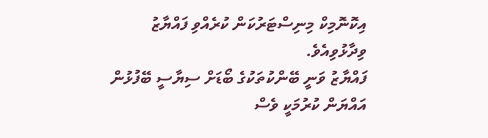އިކޮނޮމިކް މިނިސްޓަރުކަން ކުރެއްވި ފައްޔާޒު ވިދާޅުވިއެވެ.
ފައްޔާޒު ވަނީ ބޭންކުތަކުގެ ބޯޑަށް ސިޔާސީ ބޭފުޅުން އައްޔަން ކުރުމަކީ ވެސް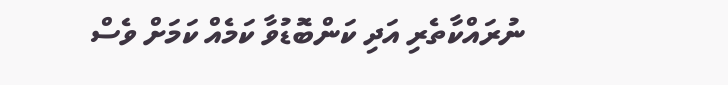ނުރައްކާތެރި އަދި ކަންބޮޑުވާ ކަމެއް ކަމަށް ވެސް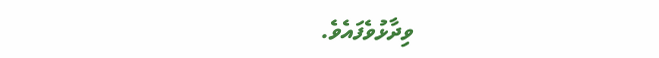ވިދާޅުވެފައެވެ.